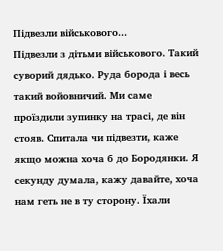Підвезли військового...
Підвезли з дітьми військового. Такий суворий дядько. Руда борода і весь такий войовничий. Ми саме проїздили зупинку на трасі, де він стояв. Спитала чи підвезти, каже якщо можна хоча б до Бородянки. Я секунду думала, кажу давайте, хоча нам геть не в ту сторону. Їхали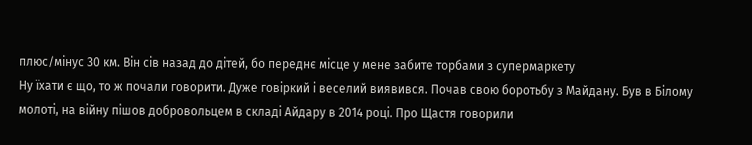плюс/мінус 30 км. Він сів назад до дітей, бо переднє місце у мене забите торбами з супермаркету
Ну їхати є що, то ж почали говорити. Дуже говіркий і веселий виявився. Почав свою боротьбу з Майдану. Був в Білому молоті, на війну пішов добровольцем в складі Айдару в 2014 році. Про Щастя говорили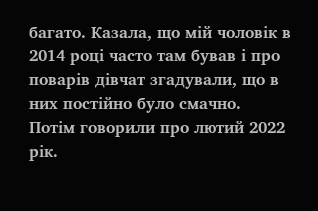багато. Казала, що мій чоловік в 2014 році часто там бував і про поварів дівчат згадували, що в них постійно було смачно.
Потім говорили про лютий 2022 рік.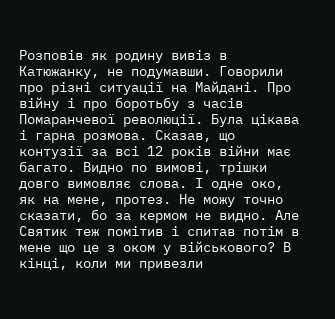Розповів як родину вивіз в Катюжанку, не подумавши. Говорили про різні ситуації на Майдані. Про війну і про боротьбу з часів Помаранчевої революції. Була цікава і гарна розмова. Сказав, що контузії за всі 12 років війни має багато. Видно по вимові, трішки довго вимовляє слова. І одне око, як на мене, протез. Не можу точно сказати, бо за кермом не видно. Але Святик теж помітив і спитав потім в мене що це з оком у військового? В кінці, коли ми привезли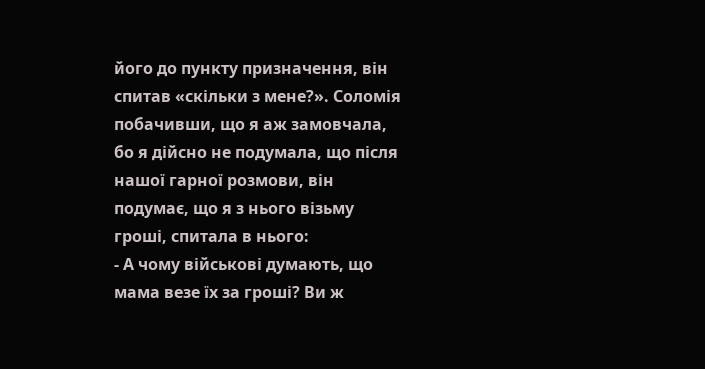його до пункту призначення, він спитав «скільки з мене?». Соломія побачивши, що я аж замовчала, бо я дійсно не подумала, що після нашої гарної розмови, він подумає, що я з нього візьму гроші, спитала в нього:
- А чому військові думають, що мама везе їх за гроші? Ви ж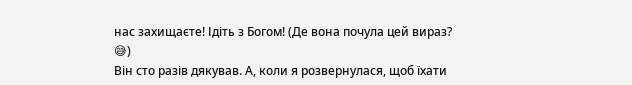нас захищаєте! Ідіть з Богом! (Де вона почула цей вираз? 😅)
Він сто разів дякував. А, коли я розвернулася, щоб їхати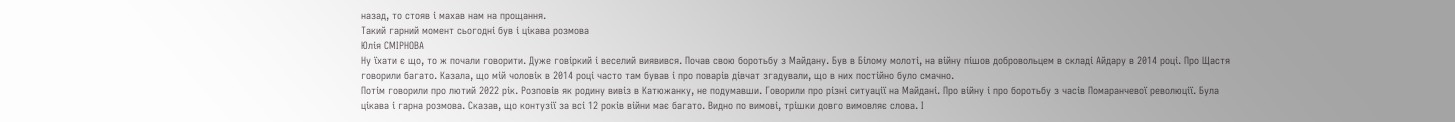назад, то стояв і махав нам на прощання.
Такий гарний момент сьогодні був і цікава розмова
Юлія СМІРНОВА
Ну їхати є що, то ж почали говорити. Дуже говіркий і веселий виявився. Почав свою боротьбу з Майдану. Був в Білому молоті, на війну пішов добровольцем в складі Айдару в 2014 році. Про Щастя говорили багато. Казала, що мій чоловік в 2014 році часто там бував і про поварів дівчат згадували, що в них постійно було смачно.
Потім говорили про лютий 2022 рік. Розповів як родину вивіз в Катюжанку, не подумавши. Говорили про різні ситуації на Майдані. Про війну і про боротьбу з часів Помаранчевої революції. Була цікава і гарна розмова. Сказав, що контузії за всі 12 років війни має багато. Видно по вимові, трішки довго вимовляє слова. І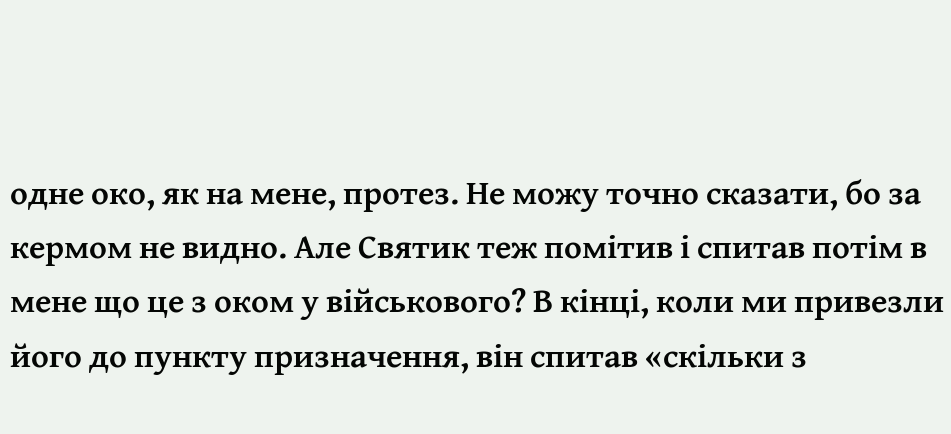одне око, як на мене, протез. Не можу точно сказати, бо за кермом не видно. Але Святик теж помітив і спитав потім в мене що це з оком у військового? В кінці, коли ми привезли його до пункту призначення, він спитав «скільки з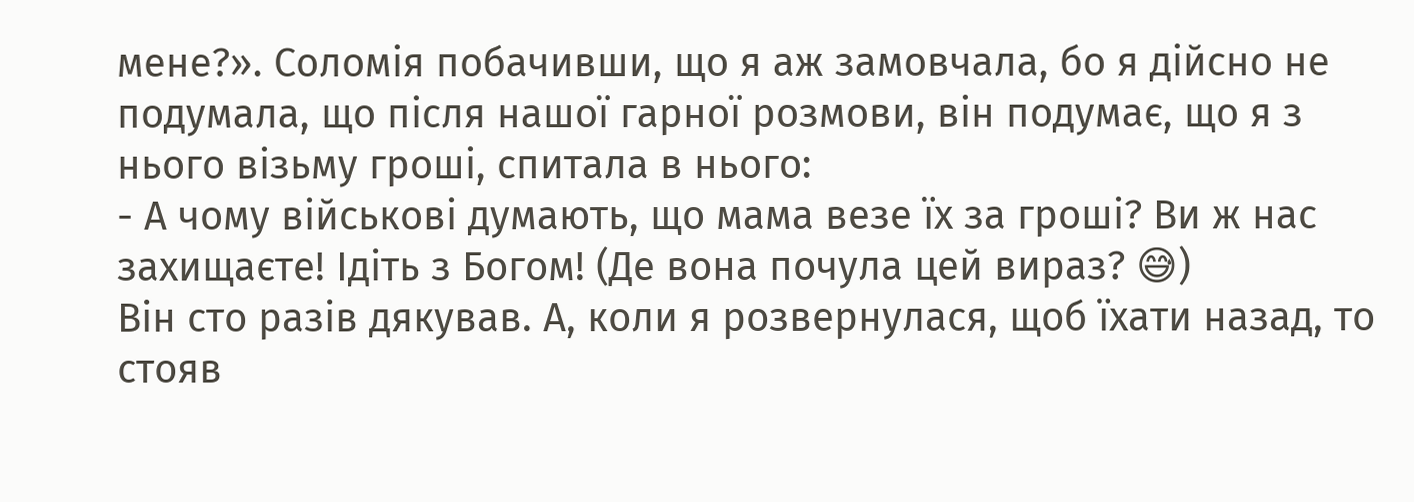мене?». Соломія побачивши, що я аж замовчала, бо я дійсно не подумала, що після нашої гарної розмови, він подумає, що я з нього візьму гроші, спитала в нього:
- А чому військові думають, що мама везе їх за гроші? Ви ж нас захищаєте! Ідіть з Богом! (Де вона почула цей вираз? 😅)
Він сто разів дякував. А, коли я розвернулася, щоб їхати назад, то стояв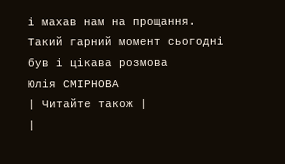і махав нам на прощання.
Такий гарний момент сьогодні був і цікава розмова
Юлія СМІРНОВА
| Читайте також |
|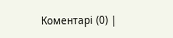Коментарі (0) |